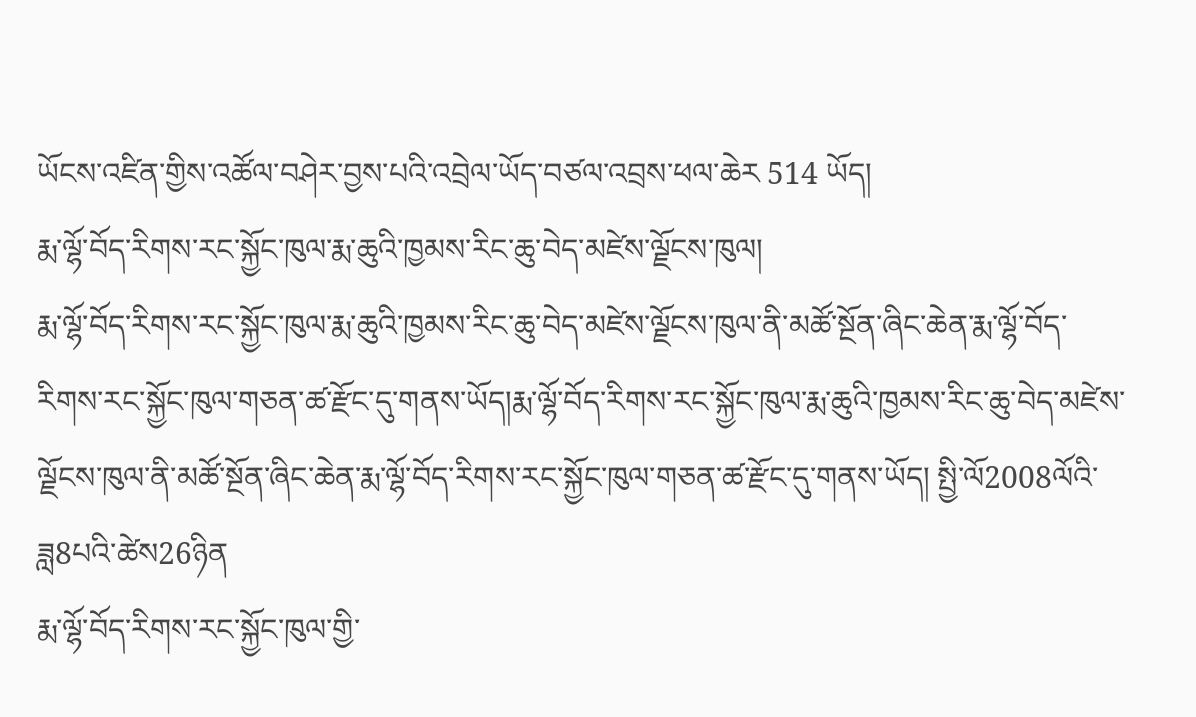ཡོངས་འཛིན་གྱིས་འཚོལ་བཤེར་བྱས་པའི་འབྲེལ་ཡོད་བཙལ་འབྲས་ཕལ་ཆེར 514 ཡོད།
རྨ་ལྷོ་བོད་རིགས་རང་སྐྱོང་ཁུལ་རྨ་ཆུའི་ཁྱམས་རིང་ཆུ་བེད་མཛེས་ལྗོངས་ཁུལ།
རྨ་ལྷོ་བོད་རིགས་རང་སྐྱོང་ཁུལ་རྨ་ཆུའི་ཁྱམས་རིང་ཆུ་བེད་མཛེས་ལྗོངས་ཁུལ་ནི་མཚོ་སྔོན་ཞིང་ཆེན་རྨ་ལྷོ་བོད་རིགས་རང་སྐྱོང་ཁུལ་གཅན་ཚ་རྫོང་དུ་གནས་ཡོད།རྨ་ལྷོ་བོད་རིགས་རང་སྐྱོང་ཁུལ་རྨ་ཆུའི་ཁྱམས་རིང་ཆུ་བེད་མཛེས་ལྗོངས་ཁུལ་ནི་མཚོ་སྔོན་ཞིང་ཆེན་རྨ་ལྷོ་བོད་རིགས་རང་སྐྱོང་ཁུལ་གཅན་ཚ་རྫོང་དུ་གནས་ཡོད། སྤྱི་ལོ2008ལོའི་ཟླ8པའི་ཚེས26ཉིན
རྨ་ལྷོ་བོད་རིགས་རང་སྐྱོང་ཁུལ་གྱི་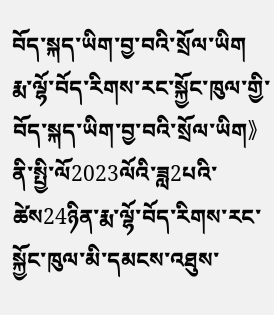བོད་སྐད་ཡིག་བྱ་བའི་སྲོལ་ཡིག
རྨ་ལྷོ་བོད་རིགས་རང་སྐྱོང་ཁུལ་གྱི་བོད་སྐད་ཡིག་བྱ་བའི་སྲོལ་ཡིག》ནི་སྤྱི་ལོ2023ལོའི་ཟླ2པའི་ཚེས24ཉིན་རྨ་ལྷོ་བོད་རིགས་རང་སྐྱོང་ཁུལ་མི་དམངས་འཐུས་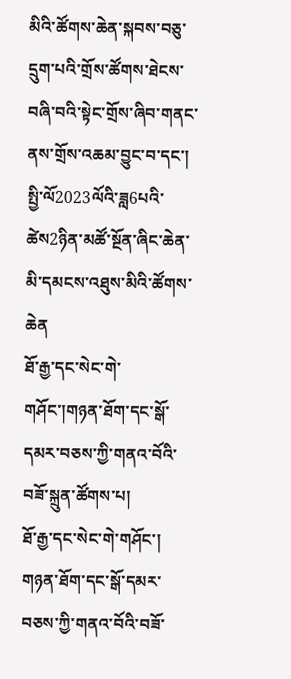མིའི་ཚོགས་ཆེན་སྐབས་བཅུ་དྲུག་པའི་གྲོས་ཚོགས་ཐེངས་བཞི་བའི་སྟེང་གྲོས་ཞིབ་གནང་ནས་གྲོས་འཆམ་བྱུང་བ་དང་། སྤྱི་ལོ2023ལོའི་ཟླ6པའི་ཚེས2ཉིན་མཚོ་སྔོན་ཞིང་ཆེན་མི་དམངས་འཐུས་མིའི་ཚོགས་ཆེན
ཐོ་རྒྱ་དང་སེང་གེ་གཤོང་།གཉན་ཐོག་དང་སྒོ་དམར་བཅས་ཀྱི་གནའ་བོའི་བཟོ་སྐྲུན་ཚོགས་པ།
ཐོ་རྒྱ་དང་སེང་གེ་གཤོང་། གཉན་ཐོག་དང་སྒོ་དམར་བཅས་ཀྱི་གནའ་བོའི་བཟོ་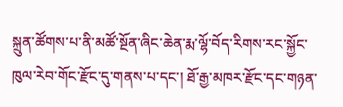སྐྲུན་ཚོགས་པ་ནི་མཚོ་སྔོན་ཞིང་ཆེན་རྨ་ལྷོ་བོད་རིགས་རང་སྐྱོང་ཁུལ་རེབ་གོང་རྫོང་དུ་གནས་པ་དང་། ཐོ་རྒྱ་མཁར་རྫོང་དང་གཉན་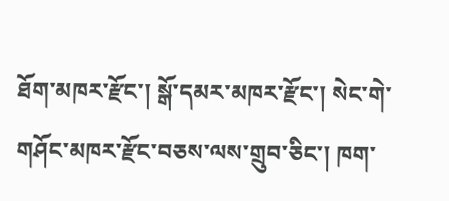ཐོག་མཁར་རྫོང་། སྒོ་དམར་མཁར་རྫོང་། སེང་གེ་གཤོང་མཁར་རྫོང་བཅས་ལས་གྲུབ་ཅིང་། ཁག་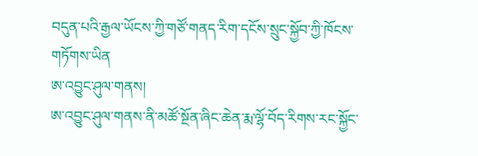བདུན་པའི་རྒྱལ་ཡོངས་ཀྱི་གཙོ་གནད་རིག་དངོས་སྲུང་སྐྱོབ་ཀྱི་ཁོངས་གཏོགས་ཡིན
ཨ་འབྱུང་ཤུལ་གནས།
ཨ་འབྱུང་ཤུལ་གནས་ནི་མཚོ་སྔོན་ཞིང་ཆེན་རྨ་ལྷོ་བོད་རིགས་རང་སྐྱོང་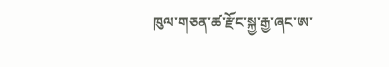ཁུལ་གཅན་ཚ་རྫོང་སྐྱ་རྒྱ་ཞང་ཨ་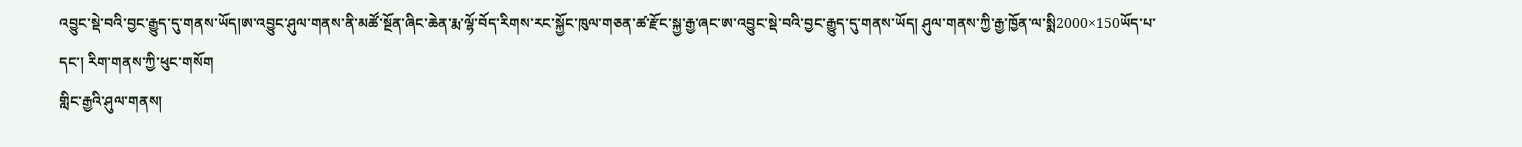འབྱུང་སྡེ་བའི་བྱང་རྒྱུད་དུ་གནས་ཡོད།ཨ་འབྱུང་ཤུལ་གནས་ནི་མཚོ་སྔོན་ཞིང་ཆེན་རྨ་ལྷོ་བོད་རིགས་རང་སྐྱོང་ཁུལ་གཅན་ཚ་རྫོང་སྐྱ་རྒྱ་ཞང་ཨ་འབྱུང་སྡེ་བའི་བྱང་རྒྱུད་དུ་གནས་ཡོད། ཤུལ་གནས་ཀྱི་རྒྱ་ཁྱོན་ལ་སྨི2000×150ཡོད་པ་དང་། རིག་གནས་ཀྱི་ཕུང་གསོག
གླིང་རྒྱའི་ཤུལ་གནས།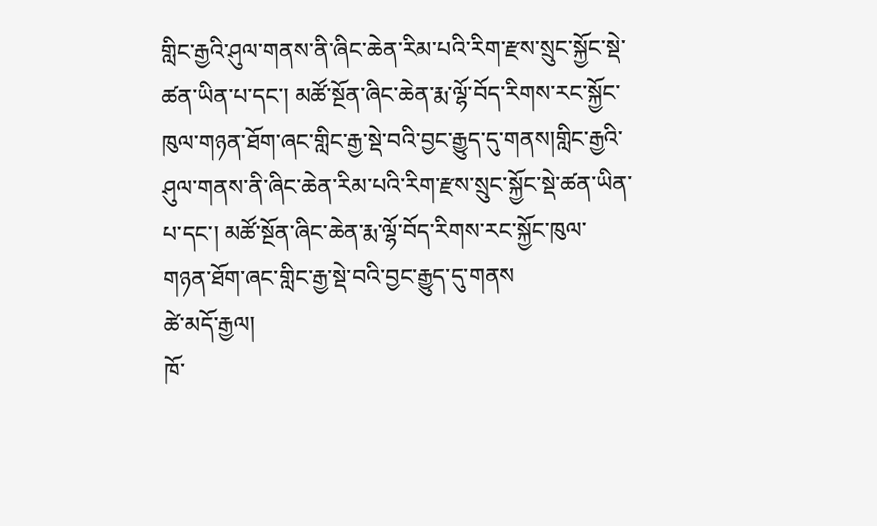གླིང་རྒྱའི་ཤུལ་གནས་ནི་ཞིང་ཆེན་རིམ་པའི་རིག་རྫས་སྲུང་སྐྱོང་སྡེ་ཚན་ཡིན་པ་དང་། མཚོ་སྔོན་ཞིང་ཆེན་རྨ་ལྷོ་བོད་རིགས་རང་སྐྱོང་ཁུལ་གཉན་ཐོག་ཞང་གླིང་རྒྱ་སྡེ་བའི་བྱང་རྒྱུད་དུ་གནས།གླིང་རྒྱའི་ཤུལ་གནས་ནི་ཞིང་ཆེན་རིམ་པའི་རིག་རྫས་སྲུང་སྐྱོང་སྡེ་ཚན་ཡིན་པ་དང་། མཚོ་སྔོན་ཞིང་ཆེན་རྨ་ལྷོ་བོད་རིགས་རང་སྐྱོང་ཁུལ་གཉན་ཐོག་ཞང་གླིང་རྒྱ་སྡེ་བའི་བྱང་རྒྱུད་དུ་གནས
ཚེ་མདོ་རྒྱལ།
ཁོ་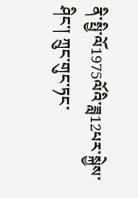ནི་སྤྱི་ལོ1975ལོའི་ཟླ12པར་སྐྱེས་ཤིང་། ཀྲུང་གུང་ཏང་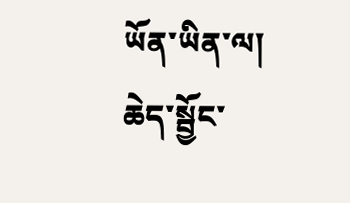ཡོན་ཡིན་ལ། ཆེད་སྦྱོང་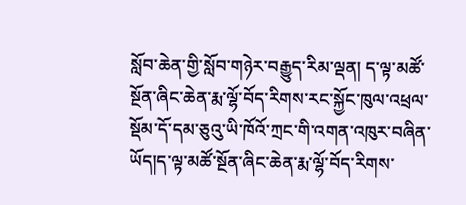སློབ་ཆེན་གྱི་སློབ་གཉེར་བརྒྱུད་རིམ་ལྡན། ད་ལྟ་མཚོ་སྔོན་ཞིང་ཆེན་རྨ་ལྷོ་བོད་རིགས་རང་སྐྱོང་ཁུལ་འཕྲལ་སྡོམ་དོ་དམ་ཅུའུ་ཡི་ཁོའོ་ཀྲང་གི་འགན་འཁུར་བཞིན་ཡོད།ད་ལྟ་མཚོ་སྔོན་ཞིང་ཆེན་རྨ་ལྷོ་བོད་རིགས་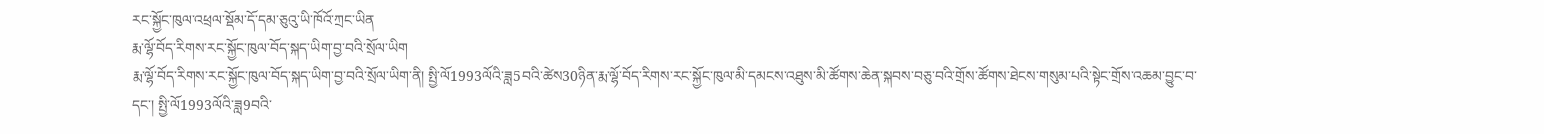རང་སྐྱོང་ཁུལ་འཕྲལ་སྡོམ་དོ་དམ་ཅུའུ་ཡི་ཁོའོ་ཀྲང་ཡིན
རྨ་ལྷོ་བོད་རིགས་རང་སྐྱོང་ཁུལ་བོད་སྐད་ཡིག་བྱ་བའི་སྲོལ་ཡིག
རྨ་ལྷོ་བོད་རིགས་རང་སྐྱོང་ཁུལ་བོད་སྐད་ཡིག་བྱ་བའི་སྲོལ་ཡིག་ནི། སྤྱི་ལོ1993ལོའི་ཟླ5བའི་ཚེས30ཉིན་རྨ་ལྷོ་བོད་རིགས་རང་སྐྱོང་ཁུལ་མི་དམངས་འཐུས་མི་ཚོགས་ཆེན་སྐབས་བཅུ་བའི་གྲོས་ཚོགས་ཐེངས་གསུམ་པའི་སྟེང་གྲོས་འཆམ་བྱུང་བ་དང་། སྤྱི་ལོ1993ལོའི་ཟླ9བའི་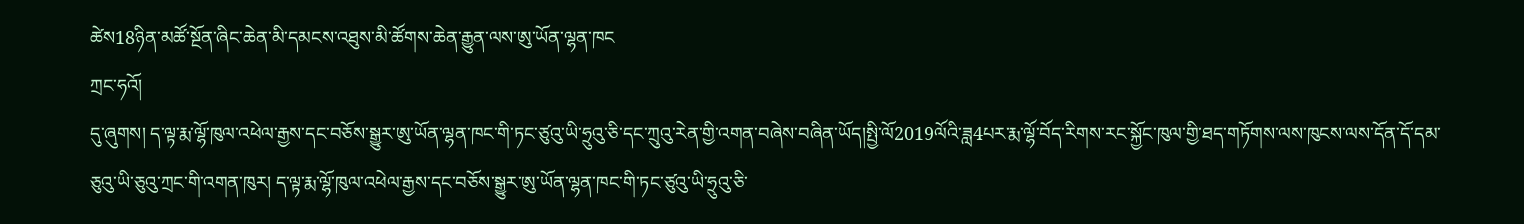ཚེས18ཉིན་མཚོ་སྔོན་ཞིང་ཆེན་མི་དམངས་འཐུས་མི་ཚོགས་ཆེན་རྒྱུན་ལས་ཨུ་ཡོན་ལྷན་ཁང
ཀྲང་ཧའོ།
དུ་ཞུགས། ད་ལྟ་རྨ་ལྷོ་ཁུལ་འཕེལ་རྒྱས་དང་བཅོས་སྒྱུར་ཨུ་ཡོན་ལྷན་ཁང་གི་ཏང་ཙུའུ་ཡི་ཧྲུའུ་ཅི་དང་ཀྲུའུ་རེན་གྱི་འགན་བཞེས་བཞིན་ཡོད།སྤྱི་ལོ2019ལོའི་ཟླ4པར་རྨ་ལྷོ་བོད་རིགས་རང་སྐྱོང་ཁུལ་གྱི་ཐད་གཏོགས་ལས་ཁུངས་ལས་དོན་དོ་དམ་ཅུའུ་ཡི་ཅུའུ་ཀྲང་གི་འགན་ཁུར། ད་ལྟ་རྨ་ལྷོ་ཁུལ་འཕེལ་རྒྱས་དང་བཅོས་སྒྱུར་ཨུ་ཡོན་ལྷན་ཁང་གི་ཏང་ཙུའུ་ཡི་ཧྲུའུ་ཅི་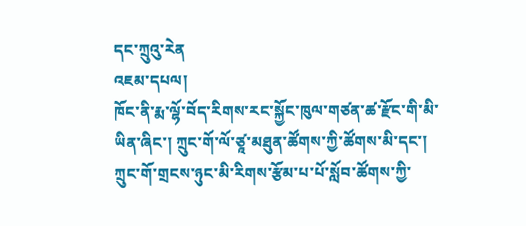དང་ཀྲུའུ་རེན
འཇམ་དཔལ།
ཁོང་ནི་རྨ་ལྷོ་བོད་རིགས་རང་སྐྱོང་ཁུལ་གཙན་ཚ་རྫོང་གི་མི་ཡིན་ཞིང་། ཀྲུང་གོ་ལོ་ཙཱ་མཐུན་ཚོགས་ཀྱི་ཚོགས་མི་དང་། ཀྲུང་གོ་གྲངས་ཉུང་མི་རིགས་རྩོམ་པ་པོ་སློབ་ཚོགས་ཀྱི་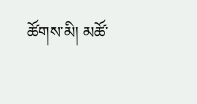ཚོགས་མི། མཚོ་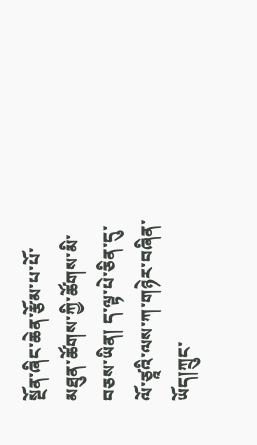སྔོན་ཞིང་ཆེན་རྩོམ་པ་པོ་མཐུན་ཚོགས་ཀྱི་ཚོགས་མི་བཅས་ཡིན། ད་ལྟ་པེ་ཅིན་དུ་ལོ་ཙཱའི་ལས་ཀ་གཉེར་བཞིན་ཡོད།ཀྲུང་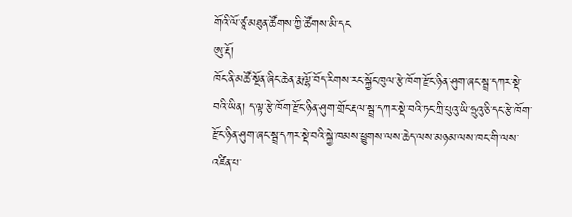གོའི་ལོ་ཙཱ་མཐུན་ཚོགས་ཀྱི་ཚོགས་མི་དང
ཨུ་རྡོ།
ཁོང་ནི་མཚོ་སྔོན་ཞིང་ཆེན་རྨ་ལྷོ་བོད་རིགས་རང་སྐྱོང་ཁུལ་རྩེ་ཁོག་རྫོང་ཉིན་ཤུག་ཞང་སྦྲ་དཀར་སྡེ་བའི་ཡིན། ད་ལྟ་རྩེ་ཁོག་རྫོང་ཉིན་ཤུག་གྲོང་རྡལ་སྦྲ་དཀར་སྡེ་བའི་ཏང་ཀྲི་པུའུ་ཡི་ཧྲུའུ་ཅི་དང་རྩེ་ཁོག་རྫོང་ཉིན་ཤུག་ཞང་སྦྲ་དཀར་སྡེ་བའི་སྐྱེ་ཁམས་ཕྱུགས་ལས་ཆེད་ལས་མཉམ་ལས་ཁང་གི་ལས་འཛིན་པ་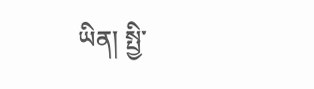ཡིན། སྤྱི་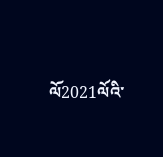ལོ2021ལོའི་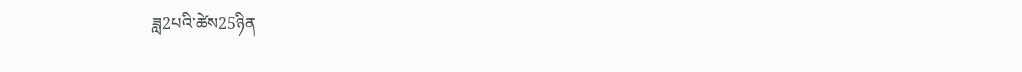ཟླ2པའི་ཚེས25ཉིན